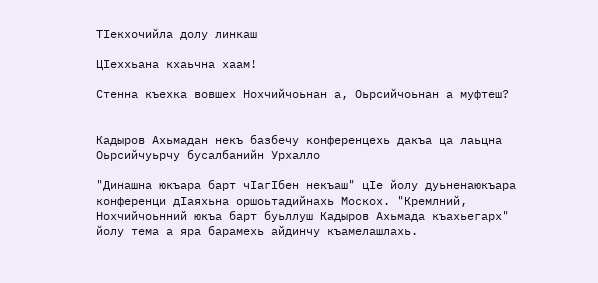ТIекхочийла долу линкаш

ЦIеххьана кхаьчна хаам!

Стенна къехка вовшех Нохчийчоьнан а, Оьрсийчоьнан а муфтеш?


Кадыров Ахьмадан некъ базбечу конференцехь дакъа ца лаьцна Оьрсийчуьрчу бусалбанийн Урхалло

"Динашна юкъара барт чIагIбен некъаш" цIе йолу дуьненаюкъара конференци дIаяхьна оршоьтадийнахь Москох. "Кремлний, Нохчийчоьнний юкъа барт буьллуш Кадыров Ахьмада къахьегарх" йолу тема а яра барамехь айдинчу къамелашлахь.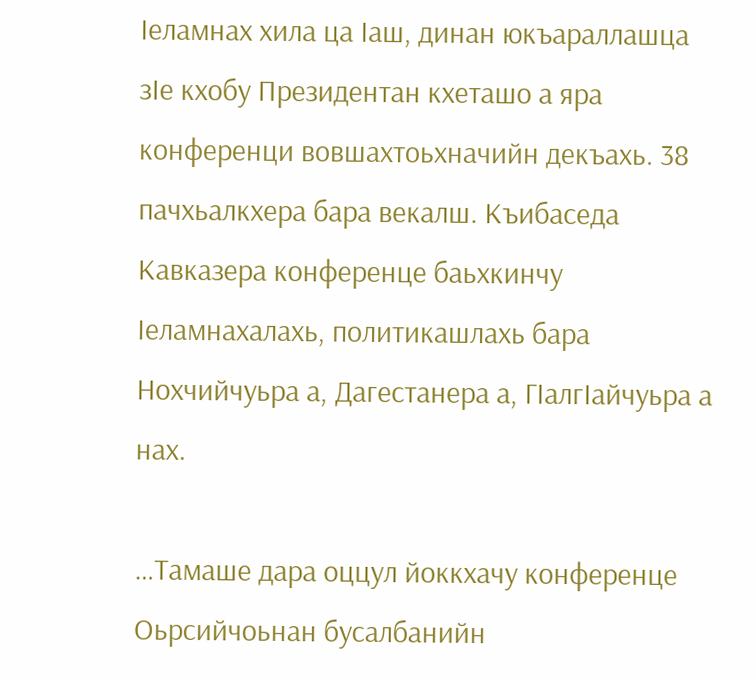Iеламнах хила ца Iаш, динан юкъараллашца зIе кхобу Президентан кхеташо а яра конференци вовшахтоьхначийн декъахь. 38 пачхьалкхера бара векалш. Къибаседа Кавказера конференце баьхкинчу Iеламнахалахь, политикашлахь бара Нохчийчуьра а, Дагестанера а, ГIалгIайчуьра а нах.

…Тамаше дара оццул йоккхачу конференце Оьрсийчоьнан бусалбанийн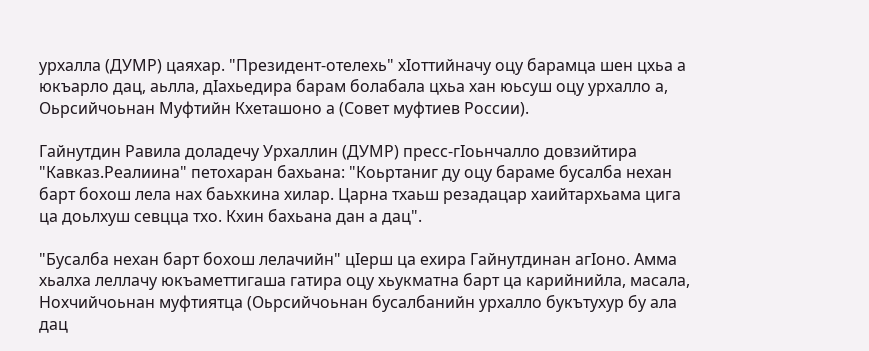урхалла (ДУМР) цаяхар. "Президент-отелехь" хIоттийначу оцу барамца шен цхьа а юкъарло дац, аьлла, дIахьедира барам болабала цхьа хан юьсуш оцу урхалло а, Оьрсийчоьнан Муфтийн Кхеташоно а (Совет муфтиев России).

Гайнутдин Равила доладечу Урхаллин (ДУМР) пресс-гIоьнчалло довзийтира "Кавказ.Реалиина" петохаран бахьана: "Коьртаниг ду оцу бараме бусалба нехан барт бохош лела нах баьхкина хилар. Царна тхаьш резадацар хаийтархьама цига ца доьлхуш севцца тхо. Кхин бахьана дан а дац".

"Бусалба нехан барт бохош лелачийн" цIерш ца ехира Гайнутдинан агIоно. Амма хьалха леллачу юкъаметтигаша гатира оцу хьукматна барт ца карийнийла, масала, Нохчийчоьнан муфтиятца (Оьрсийчоьнан бусалбанийн урхалло букътухур бу ала дац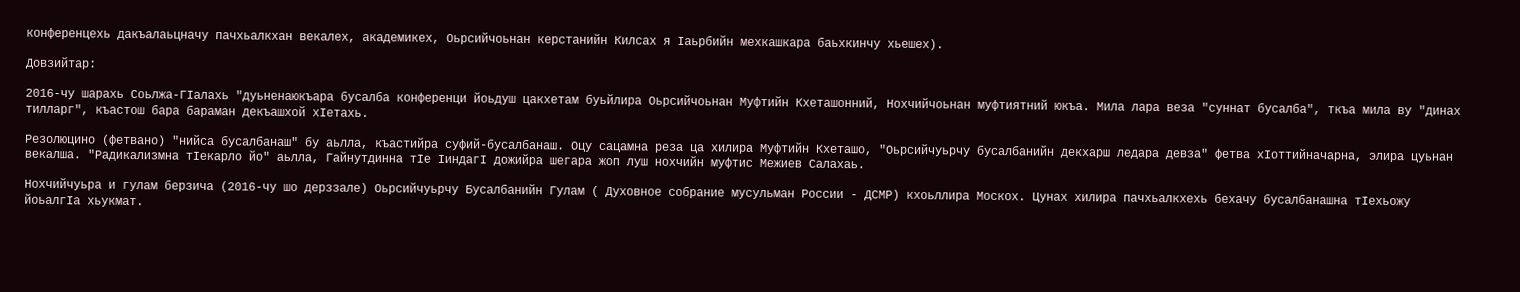конференцехь дакъалаьцначу пачхьалкхан векалех, академикех, Оьрсийчоьнан керстанийн Килсах я Iаьрбийн мехкашкара баьхкинчу хьешех).

Довзийтар:

2016-чу шарахь Соьлжа-ГIалахь "дуьненаюкъара бусалба конференци йоьдуш цакхетам буьйлира Оьрсийчоьнан Муфтийн Кхеташонний, Нохчийчоьнан муфтиятний юкъа. Мила лара веза "суннат бусалба", ткъа мила ву "динах тилларг", къастош бара бараман декъашхой хIетахь.

Резолюцино (фетвано) "нийса бусалбанаш" бу аьлла, къастийра суфий-бусалбанаш. Оцу сацамна реза ца хилира Муфтийн Кхеташо, "Оьрсийчуьрчу бусалбанийн декхарш ледара девза" фетва хIоттийначарна, элира цуьнан векалша. "Радикализмна тIекарло йо" аьлла, Гайнутдинна тIе IиндагI дожийра шегара жоп луш нохчийн муфтис Межиев Салахаь.

Нохчийчуьра и гулам берзича (2016-чу шо дерззале) Оьрсийчуьрчу Бусалбанийн Гулам ( Духовное собрание мусульман России - ДСМР) кхоьллира Москох. Цунах хилира пачхьалкхехь бехачу бусалбанашна тIехьожу йоьалгIа хьукмат.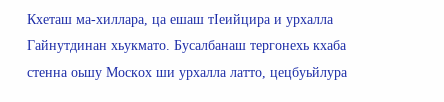Кхеташ ма-хиллара, ца ешаш тIеийцира и урхалла Гайнутдинан хьукмато. Бусалбанаш тергонехь кхаба стенна оьшу Москох ши урхалла латто, цецбуьйлура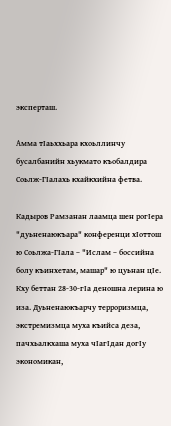эксперташ.

Амма тIаьххьара кхоьллинчу бусалбанийн хьукмато къобалдира Соьлж-ГIалахь кхайкхийна фетва.

Кадыров Рамзанан лаамца шен рогIера "дуьненаюкъара" конференци хIоттош ю Соьлжа-ГIала – "Ислам – боссийна болу къинхетам, машар" ю цуьнан цIе. Кху беттан 28-30-гIа деношна лерина ю иза. Дуьненаюкъарчу терроризмца, экстремизмца муха къийса деза, пачхьалкхаша муха чIагIдан догIу экономикан,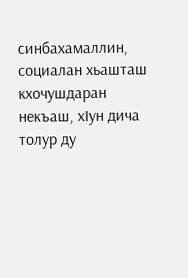синбахамаллин, социалан хьашташ кхочушдаран некъаш, хIун дича толур ду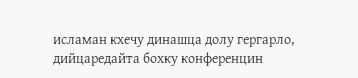исламан кхечу динашца долу гергарло, дийцаредайта бохку конференцин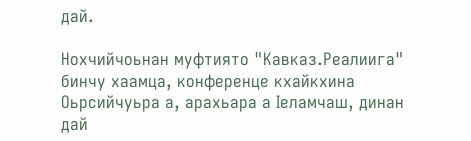дай.

Нохчийчоьнан муфтиято "Кавказ.Реалиига" бинчу хаамца, конференце кхайкхина Оьрсийчуьра а, арахьара а Iеламчаш, динан дай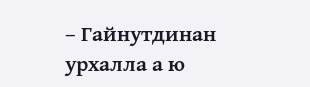– Гайнутдинан урхалла а ю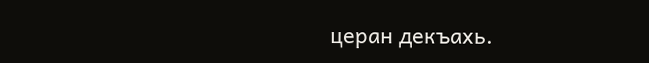церан декъахь.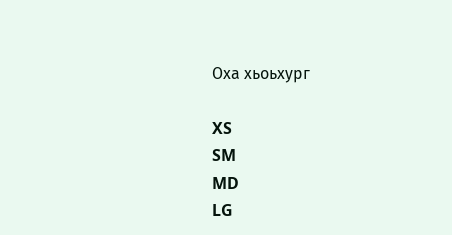Оха хьоьхург

XS
SM
MD
LG